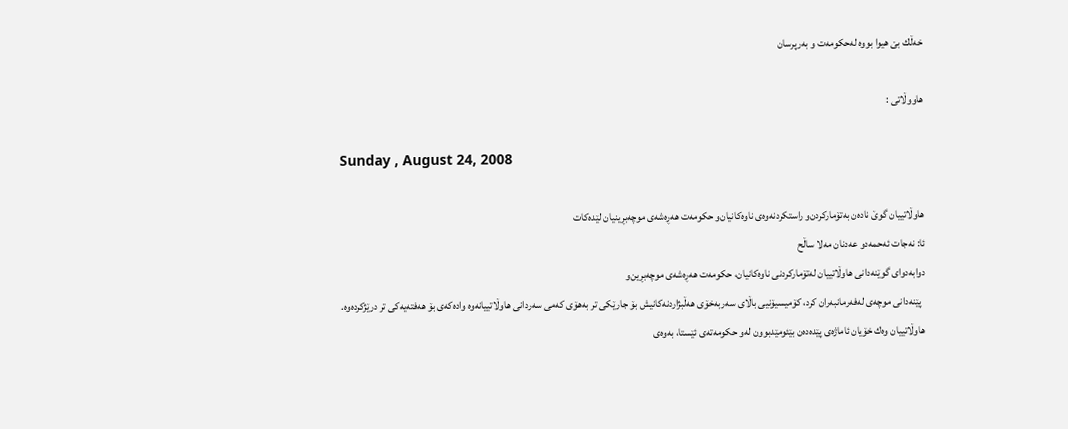خه‌ڵك بێ هیوا بووه‌ له‌حكومه‌ت و به‌رپرسان

هاووڵاتی :

Sunday , August 24, 2008

هاوڵاتییان گوێ ناده‌ن به‌تۆماركردن‌و راستكردنه‌وه‌ی‌ ناوه‌كانیان‌و حكومه‌ت هه‌ڕه‌شه‌ی‌ موچه‌بڕینیان لێده‌كات
ئا: نه‌جات ئه‌حمه‌د‌و عه‌دنان مه‌لا ساڵح
دوابه‌دوای‌ گوێنه‌دانی‌ هاوڵاتییان له‌تۆماركردنی‌ ناوه‌كانیان، حكومه‌ت هه‌ڕه‌شه‌ی‌ موچه‌بڕین‌و
  پێنه‌دانی‌ موچه‌ی‌ له‌فه‌رمانبه‌ران كرد، كۆمیسیۆنیی‌ باڵای سه‌ربه‌خۆی هه‌ڵبژاردنه‌كانیش بۆ جارێكی تر به‌هۆی كه‌می سه‌ردانی هاوڵاتییانه‌وه‌ واده‌كه‌ی‌ بۆ هه‌فته‌یه‌كی تر درێژكرده‌وه‌.
هاوڵاتییان وه‌ك خۆیان ئاماژه‌ی‌ پێده‌ده‌ن بێئومێدبوون له‌و حكومه‌ته‌ی‌ ئێستا، به‌وه‌ی‌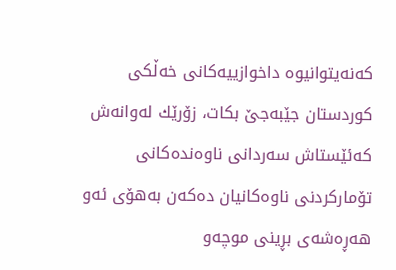كه‌نه‌یتوانیوه‌ داخوازییه‌كانی‌ خه‌ڵكی كوردستان جێبه‌جێ بكات، زۆرێك له‌وانه‌ش كه‌ئێستاش سه‌ردانی‌ ناوه‌نده‌كانی‌ تۆماركردنی‌ ناوه‌كانیان ده‌كه‌ن به‌هۆی ئه‌و هه‌ڕه‌شه‌ی بڕینی‌ موچه‌و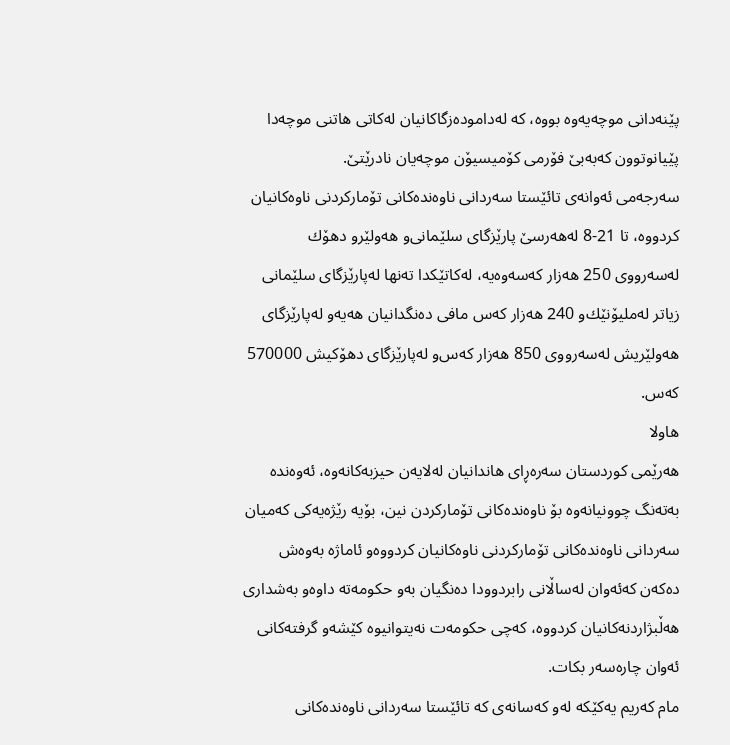پێنه‌دانی‌ موچه‌یه‌وه‌ بووه‌، كه‌ له‌داموده‌زگاكانیان له‌كاتی هاتنی موچه‌دا پێیانوتوون كه‌به‌بێ فۆرمی كۆمیسیۆن موچه‌یان نادرێتێ.
سه‌رجه‌می ئه‌وانه‌ی‌ تائێستا سه‌ردانی‌ ناوه‌نده‌كانی‌ تۆماركردنی ناوه‌كانیان كردووه‌، تا 21-8 له‌هه‌رسێ پارێزگای‌ سلێمانی‌‌و هه‌ولێر‌و دهۆك له‌سه‌رووی 250 هه‌زار كه‌سه‌وه‌یه‌، له‌كاتێكدا ته‌نها له‌پارێزگای‌ سلێمانی‌ زیاتر له‌ملیۆنێك‌و 240 هه‌زار كه‌س مافی ده‌نگدانیان هه‌یه‌‌و له‌پارێزگای‌ هه‌ولێریش له‌سه‌رووی 850 هه‌زار كه‌س‌و له‌پارێزگای‌ دهۆكیش 570000 كه‌س.
هاولا
هه‌رێمی‌ كوردستان سه‌ره‌ڕای هاندانیان له‌لایه‌ن حیزبه‌كانه‌وه‌، ئه‌وه‌نده‌ به‌ته‌نگ چوونیانه‌وه‌ بۆ ناوه‌نده‌كانی‌ تۆماركردن نین، بۆیه‌ رێژه‌یه‌كی كه‌میان سه‌ردانی‌ ناوه‌نده‌كانی‌ تۆماركردنی‌ ناوه‌كانیان كردووه‌‌و ئاماژه‌ به‌وه‌ش ده‌كه‌ن كه‌ئه‌وان له‌ساڵانی رابردوودا ده‌نگیان به‌و حكومه‌ته‌ داوه‌‌و به‌شداری هه‌ڵبژاردنه‌كانیان كردووه‌، كه‌چی حكومه‌ت نه‌یتوانیوه‌ كێشه‌و گرفته‌كانی‌ ئه‌وان چاره‌سه‌ر بكات.
مام كه‌ریم یه‌كێكه‌ له‌و كه‌سانه‌ی‌ كه‌ تائێستا سه‌ردانی‌ ناوه‌نده‌كانی‌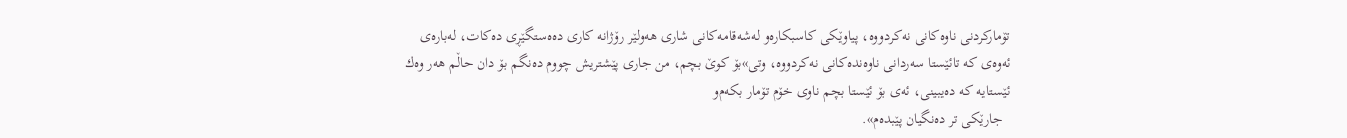تۆماركردنی‌ ناوه‌كانی‌ نه‌كردووه‌، پیاوێكی كاسبكاره‌و له‌شه‌قامه‌كانی‌ شاری هه‌ولێر رۆژانه‌ كاری‌ ده‌ه‌ستگێڕی ده‌كات، له‌باره‌ی‌ ئه‌وه‌ی‌ كه‌ تائێستا سه‌ردانی‌ ناوه‌نده‌كانی‌ نه‌كردووه‌، وتی»بۆ كوێ‌ بچم، من جاری‌ پێشتریش چووم ده‌نگم بۆ دان حاڵم هه‌ر وه‌ك ئێستایه‌ كه‌ ده‌یبینی‌، ئه‌ی‌ بۆ ئێستا بچم ناوی‌ خۆم تۆمار بكه‌م‌و
  جارێكی‌ تر ده‌نگیان پێبده‌م».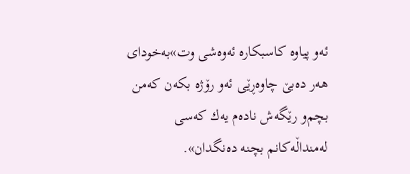ئه‌و پیاوه‌ كاسبكاره‌ ئه‌وه‌شی وت»به‌خودای‌ هه‌ر ده‌بێ‌ چاوه‌ڕێی‌ ئه‌و رۆژه‌ بكه‌ن كه‌من بچم‌و رێگه‌ش ناده‌م یه‌ك كه‌سی له‌منداڵه‌كانم بچنه‌ ده‌نگدان».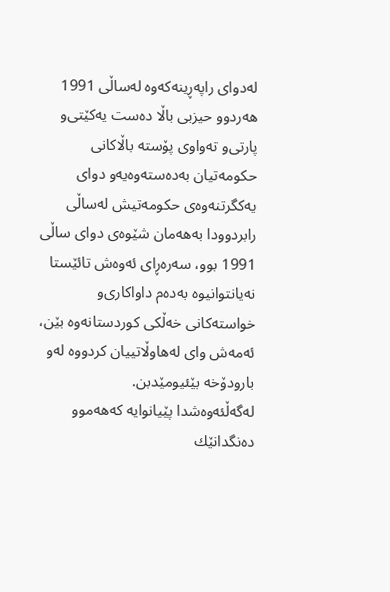له‌دوای‌ راپه‌ڕینه‌كه‌وه‌ له‌ساڵی 1991 هه‌ردوو حیزبی باڵا ده‌ست یه‌كێتی‌و پارتی‌و ته‌واوی‌ پۆسته‌ باڵاكانی‌ حكومه‌تیان به‌ده‌سته‌وه‌یه‌و دوای‌ یه‌كگرتنه‌وه‌ی‌ حكومه‌تیش له‌ساڵی رابردوودا به‌هه‌مان شێوه‌ی دوای‌ ساڵی 1991 بوو، سه‌ره‌ڕای ئه‌وه‌ش تائێستا نه‌یانتوانیوه‌ به‌ده‌م داواكاری‌و خواسته‌كانی‌ خه‌ڵكی كوردستانه‌وه‌ بێن، ئه‌مه‌ش وای‌ له‌هاوڵاتییان كردووه‌ له‌و بارودۆخه‌ بێئیومێدبن.
له‌گه‌ڵئه‌وه‌شدا پێیانوایه‌ كه‌هه‌موو ده‌نگدانێك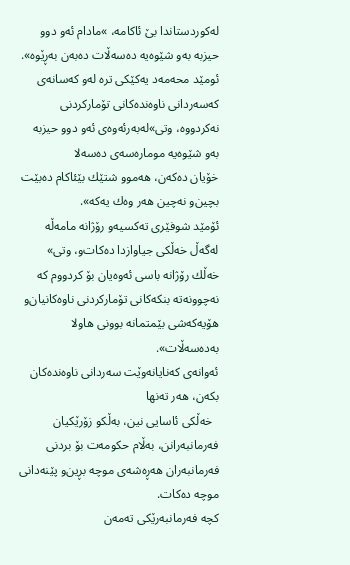له‌كوردستاندا بێ ئاكامه‌، »مادام ئه‌و دوو حیزبه‌ به‌و شێوه‌یه‌ ده‌سه‌ڵات ده‌به‌ن به‌ڕێوه‌».
ئومێد محه‌مه‌د یه‌كێكی‌ تره‌ له‌و كه‌سانه‌ی‌ كه‌سه‌ردانی‌ ناوه‌نده‌كانی‌ تۆماركردنی نه‌كردووه‌، وتی‌»له‌به‌رئه‌وه‌ی‌ ئه‌و دوو حیزبه‌ به‌و شێوه‌یه‌ موماره‌سه‌ی‌ ده‌سه‌لا
خۆیان ده‌كه‌ن، هه‌موو شتێك بێئاكام ده‌بێت بچین‌و نه‌چین هه‌ر وه‌ك یه‌كه‌».
ئۆمێد شوفێری‌ ته‌كسیه‌‌و رۆژانه‌ مامه‌ڵه‌ له‌گه‌ڵ خه‌ڵكی‌ جیاوازدا ده‌كات‌و، وتی‌» خه‌ڵك رۆژانه‌ باسی‌ ئه‌وه‌یان بۆ كردووم كه‌ نه‌چوونه‌ته‌ بنكه‌كانی‌ تۆماركردنی‌ ناوه‌كانیان‌و هۆیه‌كه‌شی بێمتمانه‌ بوونی‌ هاولا
به‌ده‌سه‌ڵات».
ئه‌وانه‌ی‌ كه‌نایانه‌وێت سه‌ردانی‌ ناوه‌نده‌كان بكه‌ن، هه‌ر ته‌نها
  خه‌ڵكی ئاسایی نین، به‌ڵكو زۆرێكیان فه‌رمانبه‌رانن، به‌ڵام حكومه‌ت بۆ بردنی فه‌رمانبه‌ران هه‌ڕه‌شه‌ی‌ موچه‌ بڕین‌و پێنه‌دانی‌ موچه‌ ده‌كات.
كچه‌ فه‌رمانبه‌رێكی‌ ته‌مه‌ن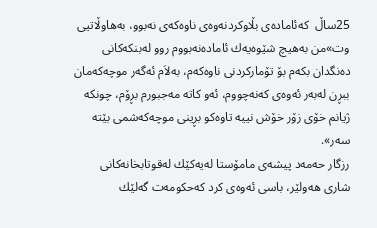25ساڵ  كه‌ئاماده‌ی‌ بڵاوكردنه‌وه‌ی‌ ناوه‌كه‌ی‌ نه‌بوو، به‌هاوڵاتیی‌ وت»من به‌هیچ شێوه‌یه‌ك ئاماده‌نه‌بووم روو له‌بنكه‌كانی‌ ده‌نگدان بكه‌م بۆ تۆماركردنی‌ ناوه‌كه‌م، به‌لاَم ئه‌گه‌ر موچه‌كه‌مان ببڕن له‌به‌ر ئه‌وه‌ی‌ كه‌نه‌چووم، ئه‌و كاته‌ مه‌جبورم بڕۆم، چونكه‌ ژیانم خۆی‌ زۆر خۆش نییه‌ تاوه‌كو بڕینی‌ موچه‌كه‌شمی‌ بێته‌ سه‌ر».
رزگار حه‌مه‌د پیشه‌ی مامۆستا له‌یه‌كێك له‌قوتابخانه‌كانی‌ شاری‌ هه‌ولێر، باسی‌ ئه‌وه‌ی‌ كرد كه‌حكومه‌ت گه‌لێك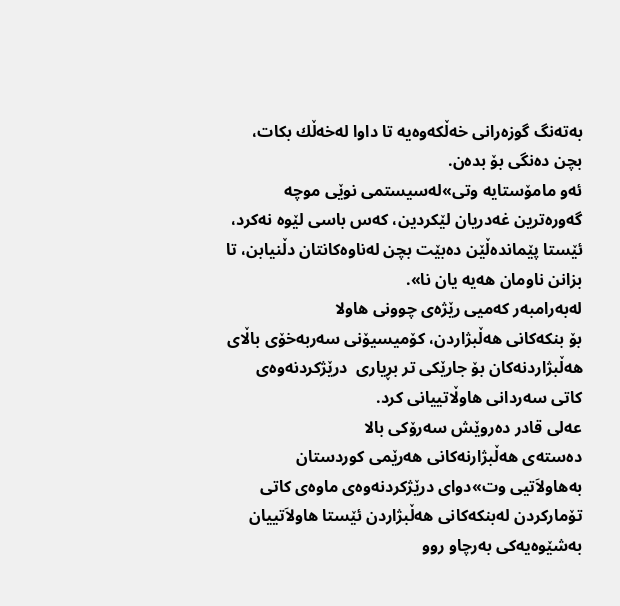به‌ته‌نگ گوزه‌رانی‌ خه‌ڵكه‌وه‌یه‌ تا داوا له‌خه‌ڵك بكات، بچن ده‌نگی‌ بۆ بده‌ن.
ئه‌و مامۆستایه‌ وتی‌»له‌سیستمی‌ نوێی‌ موچه‌ گه‌وره‌ترین غه‌دریان لێكردین، كه‌س باسی‌ لێوه‌ نه‌كرد، ئێستا پێمانده‌ڵێن ده‌بێت بچن له‌ناوه‌كانتان دڵنیابن، تا بزانن ناومان هه‌یه‌ یان نا».
له‌به‌رامبه‌ر كه‌میی رێژه‌ی‌ چوونی‌ هاولا
بۆ بنكه‌كانی‌ هه‌ڵبژاردن، كۆمیسیۆنی سه‌ربه‌خۆی باڵای هه‌ڵبژاردنه‌كان بۆ جارێكی تر بڕیاری  درێژكردنه‌وه‌ی‌ كاتی‌ سه‌ردانی‌ هاوڵاتییانی‌ كرد.
عه‌لی‌ قادر ده‌روێش سه‌رۆكی‌ بالا
ده‌سته‌ی‌ هه‌ڵبژارنه‌كانی‌ هه‌رێمی‌ كوردستان به‌هاولاَتیی‌ وت»دوای‌ درێژكردنه‌وه‌ی‌ ماوه‌ی‌ كاتی‌ تۆماركردن له‌بنكه‌كانی‌ هه‌ڵبژاردن ئێستا هاولاَتییان به‌شێوه‌یه‌كی‌ به‌رچاو روو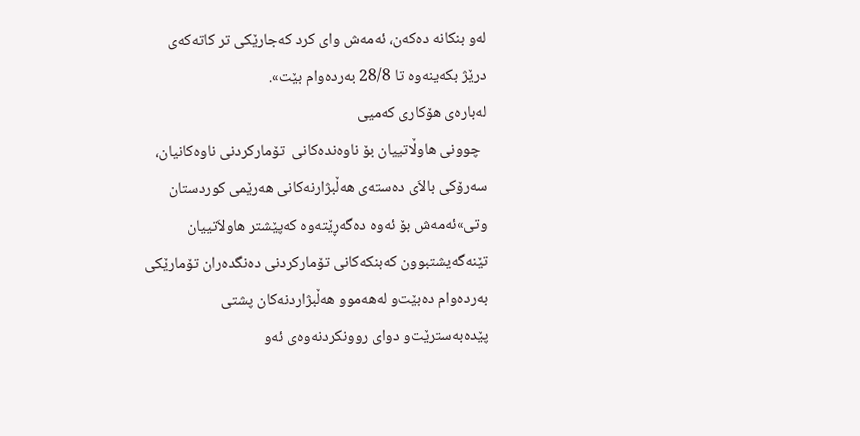له‌و بنكانه‌ ده‌كه‌ن، ئه‌مه‌ش وای‌ كرد كه‌جارێكی‌ تر كاته‌كه‌ی‌ درێژ بكه‌ینه‌وه‌ تا 28/8 به‌رده‌وام بێت».
له‌باره‌ی‌ هۆكاری كه‌میی
  چوونی‌ هاوڵاتییان بۆ ناوه‌نده‌كانی‌  تۆماركردنی‌ ناوه‌كانیان، سه‌رۆكی‌ بالاَی‌ ده‌سته‌ی‌ هه‌ڵبژارنه‌كانی‌ هه‌رێمی‌ كوردستان وتی‌»ئه‌مه‌ش بۆ ئه‌وه‌ ده‌گه‌ڕێته‌وه‌ كه‌پێشتر هاولاَتییان تێنه‌گه‌یشتبوون كه‌بنكه‌كانی‌ تۆماركردنی‌ ده‌نگده‌ران تۆمارێكی‌ به‌رده‌وام ده‌بێت‌و له‌هه‌موو هه‌ڵبژاردنه‌كان پشتی‌ پێده‌به‌سترێت‌و دوای‌ روونكردنه‌وه‌ی‌ ئه‌و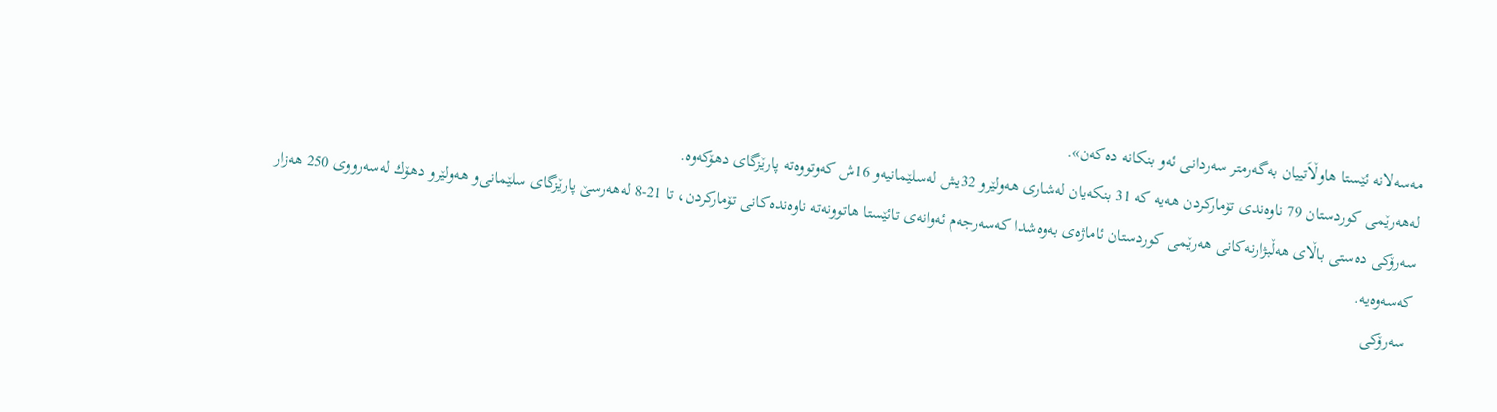مه‌سه‌لانه‌ ئێستا هاوڵاَتییان به‌گه‌رمتر سه‌ردانی‌ ئه‌و بنكانه‌ ده‌كه‌ن».
له‌هه‌رێمی‌ كوردستان 79 ناوه‌ندی‌ تۆماركردن هه‌یه‌ كه‌ 31 بنكه‌یان له‌شاری‌ هه‌ولێر‌و 32یش له‌سلێمانیه‌‌و 16ش كه‌وتووه‌ته‌ پارێزگای‌ دهۆكه‌وه‌.
سه‌رۆكی‌ ده‌ستی‌ باڵای هه‌ڵبژارنه‌كانی‌ هه‌رێمی‌ كوردستان ئاماژه‌ی‌ به‌وه‌شدا كه‌سه‌رجه‌م ئه‌وانه‌ی‌ تائێستا هاتوونه‌ته‌ ناوه‌نده‌كانی‌ تۆماركردن، تا 21-8 له‌هه‌رسێ پارێزگای‌ سلێمانی‌‌و هه‌ولێر‌و دهۆك له‌سه‌رووی 250 هه‌زار كه‌سه‌وه‌یه‌.
 سه‌رۆكی‌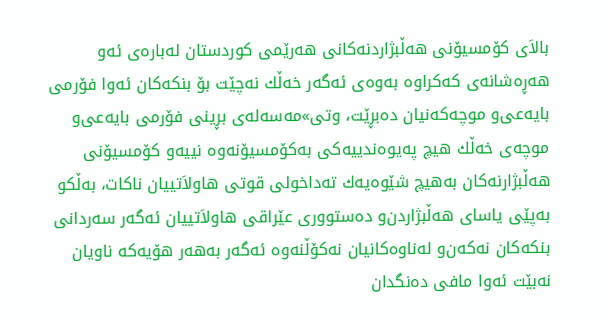بالاَی‌ كۆمسیۆنی‌ هه‌ڵبژاردنه‌كانی‌ هه‌رێمی‌ كوردستان له‌باره‌ی‌ ئه‌و هه‌ڕه‌شانه‌ی‌ كه‌كراوه‌ به‌وه‌ی‌ ئه‌گه‌ر خه‌ڵك نه‌چێت بۆ بنكه‌كان ئه‌وا فۆرمی‌ بایه‌عی‌‌و موچه‌كه‌نیان ده‌بڕێت، وتی‌»مه‌سه‌له‌ی‌ بڕینی‌ فۆرمی‌ بایه‌عی‌‌و موچه‌ی‌ خه‌ڵك هیچ په‌یوه‌ندییه‌كی‌ به‌كۆمسیۆنه‌وه‌ نییه‌‌و كۆمسیۆنی‌ هه‌ڵبژارنه‌كان به‌هیچ شێوه‌یه‌ك ته‌داخولی‌ قوتی‌ هاولاَتییان ناكات، به‌ڵكو به‌پێی‌ یاسای‌ هه‌ڵبژاردن‌و ده‌ستووری‌ عێراقی‌ هاولاَتییان ئه‌گه‌ر سه‌ردانی‌ بنكه‌كان نه‌كه‌ن‌و له‌ناوه‌كانیان نه‌كۆڵنه‌وه‌ ئه‌گه‌ر به‌هه‌ر هۆیه‌كه‌ ناویان نه‌بێت ئه‌وا مافی‌ ده‌نگدان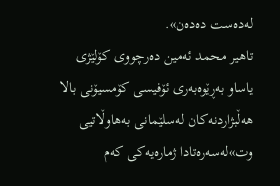له‌ده‌ست ده‌ده‌ن».
تاهیر محمد ئه‌مین ده‌رچووی‌ كۆلێژی‌ یاساو به‌ڕێوه‌به‌ری‌ ئۆفیسی‌ كۆمسیۆنی‌ بالا
هه‌ڵبژاردنه‌كان له‌سلێمانی‌ به‌هاوڵاتیی‌ وت»له‌سه‌ره‌تادا ژماره‌یه‌كی‌ كه‌م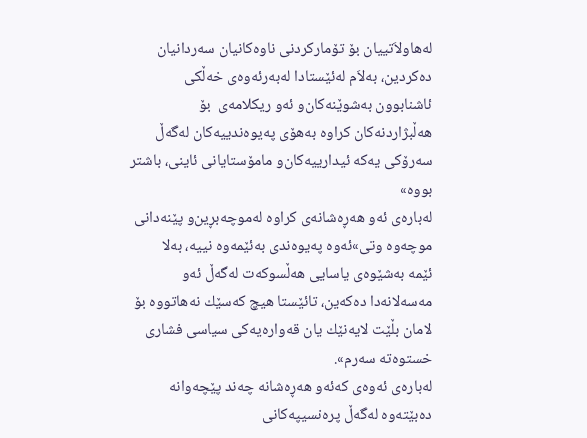له‌هاولاَتییان بۆ تۆماركردنی‌ ناوه‌كانیان سه‌ردانیان ده‌كردین، به‌لاَم له‌ئێستادا له‌به‌رئه‌وه‌ی‌ خه‌ڵكی‌ ئاشنابوون به‌شوێنه‌كان‌و ئه‌و ریكلامه‌ی‌  بۆ هه‌ڵبژاردنه‌كان كراوه‌ به‌هۆی‌ په‌یوه‌ندییه‌كان له‌گه‌ڵ سه‌رۆكی‌ یه‌كه‌ ئیدارییه‌كان‌و مامۆستایانی‌ ئاینی‌، باشتر بووه‌»
له‌باره‌ی‌ ئه‌و هه‌ڕه‌شانه‌ی‌ كراوه‌ له‌موچه‌بڕین‌و پێنه‌دانی‌ موچه‌وه‌ وتی‌»ئه‌وه‌ په‌یوه‌ندی‌ به‌ئێمه‌وه‌ نییه‌، به‌لا
ئێمه‌ به‌شێوه‌ی‌ یاسایی‌ هه‌ڵسوكه‌ت له‌گه‌ڵ ئه‌و مه‌سه‌لانه‌دا ده‌كه‌ین، تائێستا هیچ كه‌سێك نه‌هاتووه‌ بۆ لامان بڵێت لایه‌نێك یان قه‌واره‌یه‌كی‌ سیاسی‌ فشاری‌ خستوه‌ته‌ سه‌رم».
له‌باره‌ی‌ ئه‌وه‌ی‌ كه‌ئه‌و هه‌ڕه‌شانه‌ چه‌ند پێچه‌وانه‌ ده‌بێته‌وه‌ له‌گه‌ڵ پره‌نسیپه‌كانی‌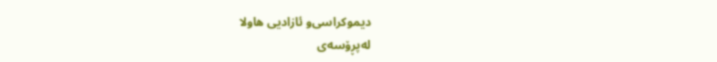دیموكراسی‌‌و ئازادیی‌ هاولا
له‌پڕۆسه‌ی‌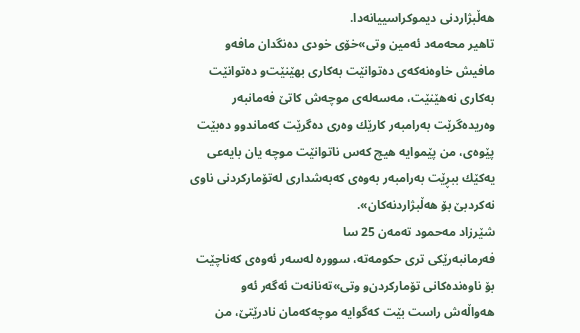هه‌ڵبژاردنی‌ دیموكراسییانه‌دا.
تاهیر محه‌مه‌د ئه‌مین وتی‌»خۆی‌ خودی‌ ده‌نگدان مافه‌‌و مافیش خاوه‌نه‌كه‌ی‌ ده‌توانێت به‌كاری‌ بهێنێت‌و ده‌توانێت به‌كاری‌ نه‌هێنێت، مه‌سه‌له‌ی‌ موچه‌ش كاتێ فه‌مانبه‌ر وه‌ریده‌گرێت به‌رامبه‌ر كارێك وه‌ری‌ ده‌گرێت كه‌ماندوو ده‌بێت پێوه‌ی‌، من پێموایه‌ هیچ كه‌س ناتوانێت موچه‌ یان بایه‌عی‌ یه‌كێك ببڕێت به‌رامبه‌ر به‌وه‌ی‌ كه‌به‌شداری‌ له‌تۆماركردنی‌ ناوی‌ نه‌كردبێ بۆ هه‌ڵبژاردنه‌كان».
شێرزاد مه‌حمود ته‌مه‌ن 25 سا
فه‌رمانبه‌رێكی تری حكومه‌ته‌، سووره‌ له‌سه‌ر ئه‌وه‌ی‌ كه‌ناچێت بۆ ناوه‌نده‌كانی‌ تۆماركردن‌و وتی‌»ته‌نانه‌ت ئه‌گه‌ر ئه‌و هه‌واڵه‌ش راست بێت كه‌گوایه‌ موچه‌كه‌مان نادرێتێ، من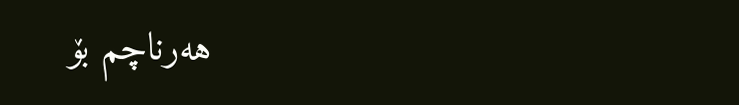هه‌رناچم بۆ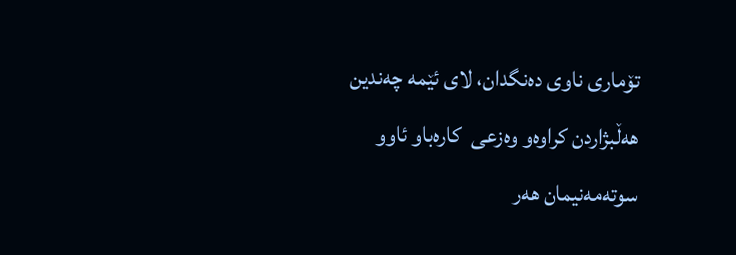تۆماری‌ ناوی ده‌نگدان، لای‌ ئێمه‌ چه‌ندین هه‌ڵبژاردن كراوه‌‌و وه‌زعی‌  كاره‌باو ئاوو سوته‌مه‌نیمان هه‌ر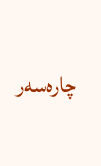چاره‌سه‌ر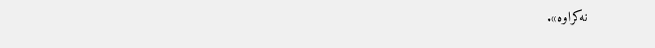نه‌كراوه‌».